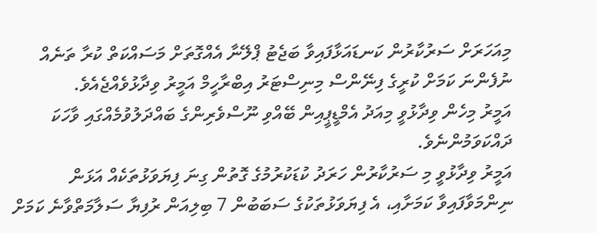މިއަހަރަށް ސަރުކާރުން ކަނޑައަޅާފައިވާ ބަޖެޓު ޕްލޭނާ އެއްގޮތަށް މަސައްކަތް ކުރާ ތަނެއް ނުފެންނަ ކަމަށް ކުރީގެ ފިނޭންސް މިނިސްޓަރު އިބްރާހީމް އަމީރު ވިދާޅުވެއްޖެއެވެ.
އަމީރު މިހެން ވިދާޅުވީ މިއަދު އެމްޑީޕީއިން ބޭއްވި ނޫސްވެރިންގެ ބައްދަލުވުމެއްގައި ވާހަކަ ދައްކަވަމުންނެވެ.
އަމީރު ވިދާޅުވީ މި ސަރުކާރުން ހަރަދު ކުޑަކުރުމުގެ ގޮތުން ގިނަ ފިޔަވަޅުތަކެއް އަޅަން ނިންމަވާފައިވާ ކަމަށާއި، އެ ފިޔަވަޅުތަކުގެ ސަބަބުން 7 ބިލިއަން ރުފިޔާ ސަލާމަތްވާނެ ކަމަށް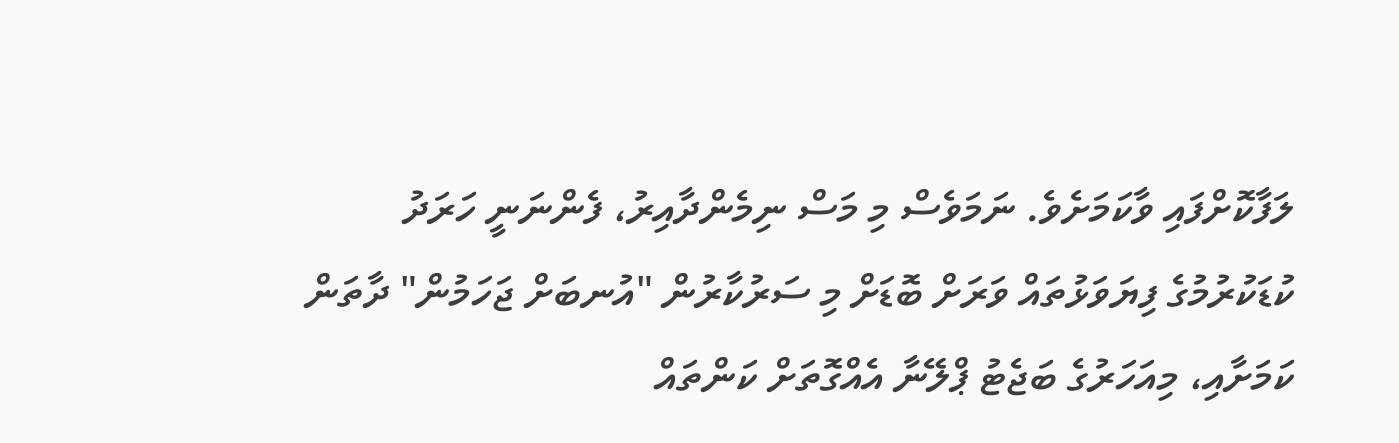ލަފާކޮށްފައި ވާކަމަށެވެ. ނަމަވެސް މި މަސް ނިމެންދާއިރު، ފެންނަނީ ހަރަދު ކުޑަކުރުމުގެ ފިޔަވަޅުތައް ވަރަށް ބޮޑަށް މި ސަރުކާރުން "އުނބަށް ޖަހަމުން" ދާތަން ކަމަށާއި، މިއަހަރުގެ ބަޖެޓު ޕްލޭނާ އެއްގޮތަށް ކަންތައް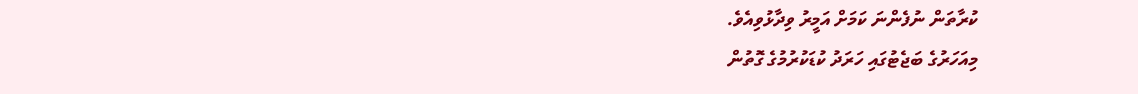ކުރާތަން ނުފެންނަ ކަމަށް އަމީރު ވިދާޅުވިއެވެ.
މިއަހަރުގެ ބަޖެޓުގައި ހަރަދު ކުޑަކުރުމުގެ ގޮތުން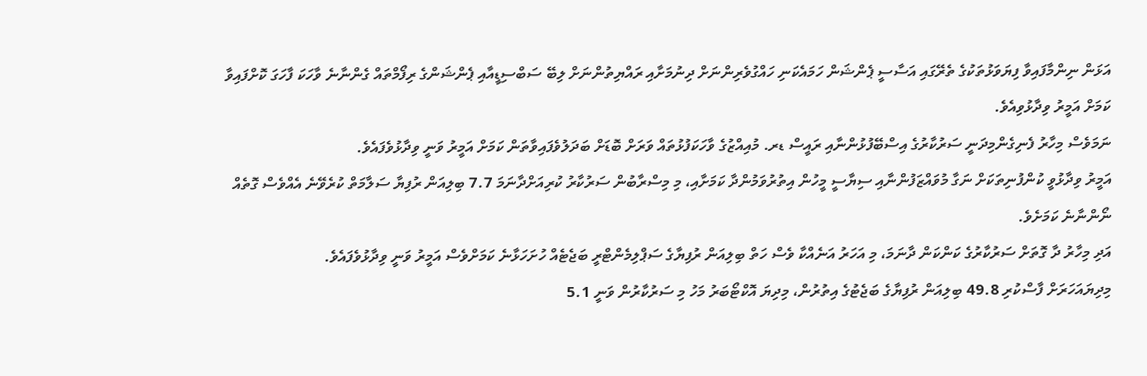އަޅަން ނިންމާފައިވާ ފިޔަވަޅުތަކުގެ ތެރޭގައި އަސާސީ ޕެންޝަން ހަމައެކަނި ހައްގުވެރިންނަށް ދިނުމަށާއި ރައްޔިތުންނަށް ލިބޭ ސަބްސިޑީއާއި ޕެންޝަންގެ ރިފޯމްތައް ގެންނާނެ ވާހަކަ ފާހަގަ ކޮށްފައިވާ ކަމަށް އަމީރު ވިދާޅުވިއެވެ.
ނަމަވެސް މިހާރު ފެނިގެންމިދަނީ ސަރުކާރުގެ އިސްބޭފުޅުންނާއި ރައީސް ޑރ. މުއިއްޒުގެ ވާހަކަފުޅުތައް ވަރަށް ބޮޑަށް ބަދަލުވެފައިވާތަން ކަމަށް އަމީރު ވަނީ ވިދާޅުވެފައެވެ.
އަމީރު ވިދާޅުވީ ކުންފުނިތަކަށް ނަގާ މުވައްޒަފުންނާއި ސިޔާސީ މީހުން އިތުރުވަމުންދާ ކަމަށާއި، މި މިސްރާބުން ސަރުކާރު ކުރިއަށްދާނަމަ 7.7 ބިލިއަން ރުފިޔާ ސަލާމަތް ކުރެވޭނެ އެއްވެސް ގޮތެއް ނޯންނާނެ ކަމަށެވެ.
އަދި މިހާރު ދާ ގޮތަށް ސަރުކާރުގެ ކަންކަން ދާނަމަ، މި އަހަރު އަނެއްކާ ވެސް ހަތް ބިލިއަން ރުފިޔާގެ ސަޕްލިމެންޓްރީ ބަޖެޓެއް ހުށަހަޅާނެ ކަމަށްވެސް އަމީރު ވަނީ ވިދާޅުވެފައެވެ.
މިދިޔައަހަރަށް ފާސްކުރި 49.8 ބިލިއަން ރުފިޔާގެ ބަޖެޓުގެ އިތުރުން، މިދިޔަ އޮކްޓޯބަރު މަހު މި ސަރުކާރުން ވަނީ 5.1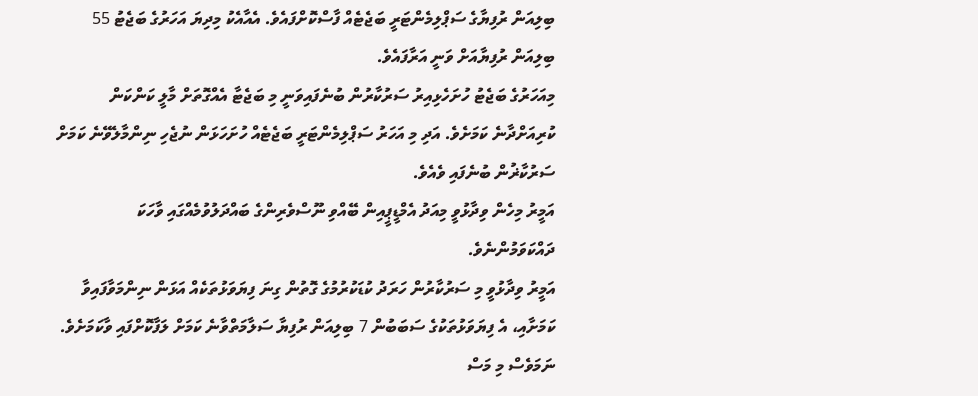ބިލިއަން ރުފިޔާގެ ސަޕްލިމެންޓަރީ ބަޖެޓެއް ފާސްކޮށްފައެވެ. އެއާއެކު މިދިޔަ އަހަރުގެ ބަޖެޓު 55 ބިލިއަން ރުފިޔާއަށް ވަނީ އަރާފައެވެ.
މިއަހަރުގެ ބަޖެޓު ހުށަހެޅިއިރު ސަރުކާރުން ބުނެފައިވަނީ މި ބަޖެޓާ އެއްގޮތަށް މާލީ ކަންކަން ކުރިއަށްދާނެ ކަމަށެވެ. އަދި މި އަހަރު ސަޕްލިމެންޓަރީ ބަޖެޓެއް ހުށަހަޅަން ނުޖެހި ނިންމާލެވޭނެ ކަމަށް ސަރުކާޜުން ބުނެފައި ވެއެވެ.
އަމީރު މިހެން ވިދާޅުވީ މިއަދު އެމްޑީޕީއިން ބޭއްވި ނޫސްވެރިންގެ ބައްދަލުވުމެއްގައި ވާހަކަ ދައްކަވަމުންނެވެ.
އަމީރު ވިދާޅުވީ މި ސަރުކާރުން ހަރަދު ކުޑަކުރުމުގެ ގޮތުން ގިނަ ފިޔަވަޅުތަކެއް އަޅަން ނިންމަވާފައިވާ ކަމަށާއި، އެ ފިޔަވަޅުތަކުގެ ސަބަބުން 7 ބިލިއަން ރުފިޔާ ސަލާމަތްވާނެ ކަމަށް ލަފާކޮށްފައި ވާކަމަށެވެ. ނަމަވެސް މި މަސް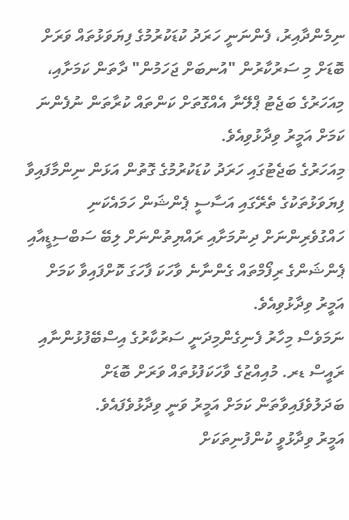ނިމެންދާއިރު، ފެންނަނީ ހަރަދު ކުޑަކުރުމުގެ ފިޔަވަޅުތައް ވަރަށް ބޮޑަށް މި ސަރުކާރުން "އުނބަށް ޖަހަމުން" ދާތަން ކަމަށާއި، މިއަހަރުގެ ބަޖެޓު ޕްލޭނާ އެއްގޮތަށް ކަންތައް ކުރާތަން ނުފެންނަ ކަމަށް އަމީރު ވިދާޅުވިއެވެ.
މިއަހަރުގެ ބަޖެޓުގައި ހަރަދު ކުޑަކުރުމުގެ ގޮތުން އަޅަން ނިންމާފައިވާ ފިޔަވަޅުތަކުގެ ތެރޭގައި އަސާސީ ޕެންޝަން ހަމައެކަނި ހައްގުވެރިންނަށް ދިނުމަށާއި ރައްޔިތުންނަށް ލިބޭ ސަބްސިޑީއާއި ޕެންޝަންގެ ރިފޯމްތައް ގެންނާނެ ވާހަކަ ފާހަގަ ކޮށްފައިވާ ކަމަށް އަމީރު ވިދާޅުވިއެވެ.
ނަމަވެސް މިހާރު ފެނިގެންމިދަނީ ސަރުކާރުގެ އިސްބޭފުޅުންނާއި ރައީސް ޑރ. މުއިއްޒުގެ ވާހަކަފުޅުތައް ވަރަށް ބޮޑަށް ބަދަލުވެފައިވާތަން ކަމަށް އަމީރު ވަނީ ވިދާޅުވެފައެވެ.
އަމީރު ވިދާޅުވީ ކުންފުނިތަކަށް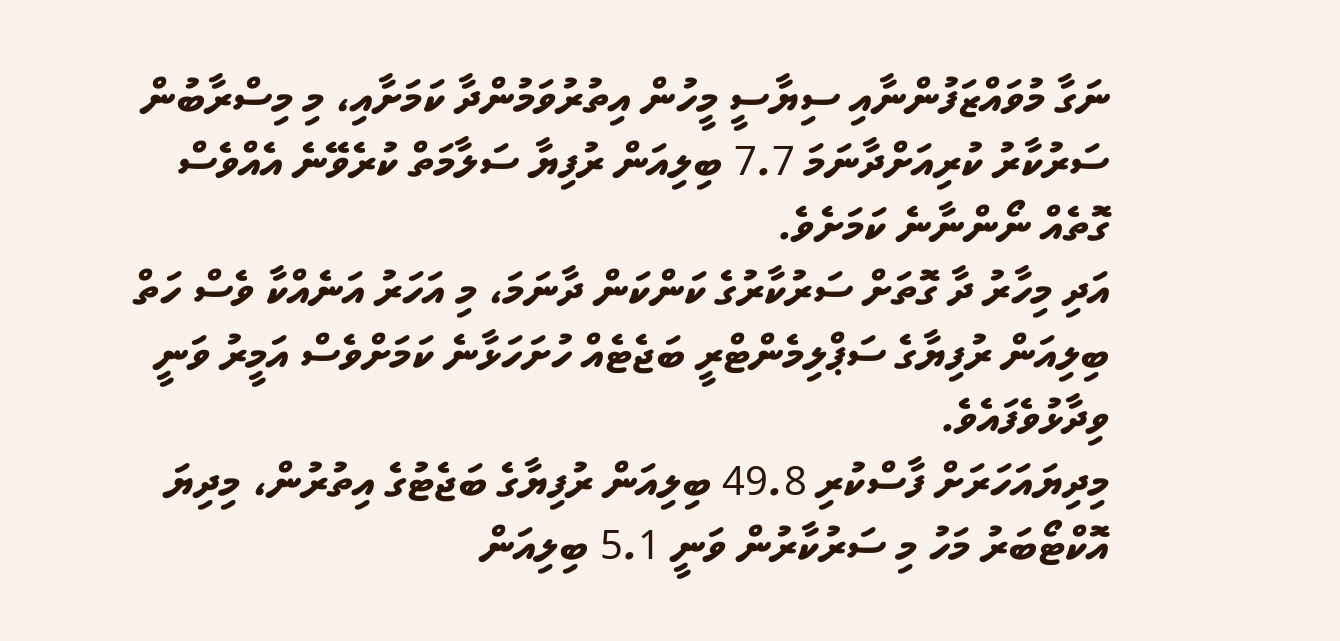ނަގާ މުވައްޒަފުންނާއި ސިޔާސީ މީހުން އިތުރުވަމުންދާ ކަމަށާއި، މި މިސްރާބުން ސަރުކާރު ކުރިއަށްދާނަމަ 7.7 ބިލިއަން ރުފިޔާ ސަލާމަތް ކުރެވޭނެ އެއްވެސް ގޮތެއް ނޯންނާނެ ކަމަށެވެ.
އަދި މިހާރު ދާ ގޮތަށް ސަރުކާރުގެ ކަންކަން ދާނަމަ، މި އަހަރު އަނެއްކާ ވެސް ހަތް ބިލިއަން ރުފިޔާގެ ސަޕްލިމެންޓްރީ ބަޖެޓެއް ހުށަހަޅާނެ ކަމަށްވެސް އަމީރު ވަނީ ވިދާޅުވެފައެވެ.
މިދިޔައަހަރަށް ފާސްކުރި 49.8 ބިލިއަން ރުފިޔާގެ ބަޖެޓުގެ އިތުރުން، މިދިޔަ އޮކްޓޯބަރު މަހު މި ސަރުކާރުން ވަނީ 5.1 ބިލިއަން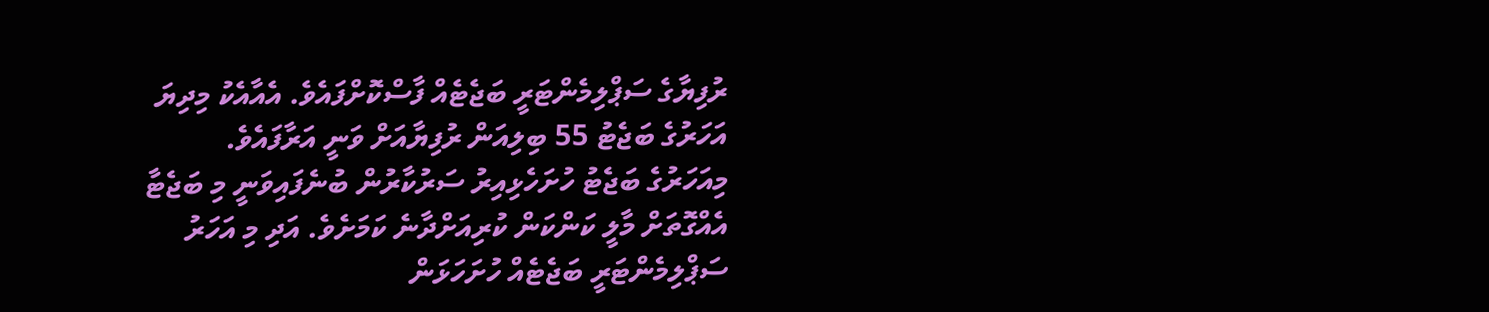ރުފިޔާގެ ސަޕްލިމެންޓަރީ ބަޖެޓެއް ފާސްކޮށްފައެވެ. އެއާއެކު މިދިޔަ އަހަރުގެ ބަޖެޓު 55 ބިލިއަން ރުފިޔާއަށް ވަނީ އަރާފައެވެ.
މިއަހަރުގެ ބަޖެޓު ހުށަހެޅިއިރު ސަރުކާރުން ބުނެފައިވަނީ މި ބަޖެޓާ އެއްގޮތަށް މާލީ ކަންކަން ކުރިއަށްދާނެ ކަމަށެވެ. އަދި މި އަހަރު ސަޕްލިމެންޓަރީ ބަޖެޓެއް ހުށަހަޅަން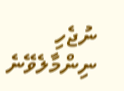ނުޖެހި ނިންމާލެވޭނެ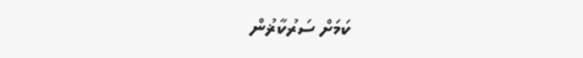ކަމަށް ސަރުކާޜުން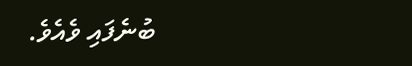ބުނެފައި ވެއެވެ.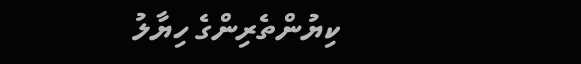ކިޔުންތެރިންގެ ހިޔާލު